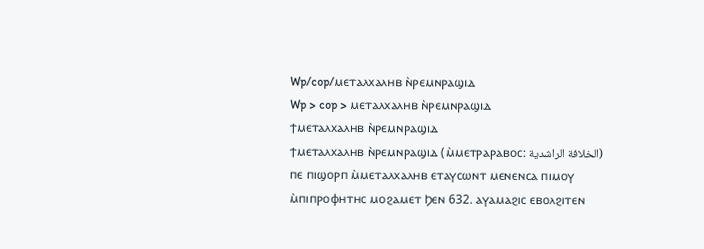Wp/cop/ⲙⲉⲧⲁⲗⲭⲁⲗⲏⲃ ⲛ̀ⲣⲉⲙⲛⲣⲁϣⲓⲇ
Wp > cop > ⲙⲉⲧⲁⲗⲭⲁⲗⲏⲃ ⲛ̀ⲣⲉⲙⲛⲣⲁϣⲓⲇ
ϯⲙⲉⲧⲁⲗⲭⲁⲗⲏⲃ ⲛ̀ⲣⲉⲙⲛⲣⲁϣⲓⲇ
ϯⲙⲉⲧⲁⲗⲭⲁⲗⲏⲃ ⲛ̀ⲣⲉⲙⲛⲣⲁϣⲓⲇ (ⲙ̀ⲙⲉⲧⲣⲁⲣⲁⲃⲟⲥ: الخلافة الراشدية) ⲡⲉ ⲡⲓϣⲟⲣⲡ ⲙ̀ⲙⲉⲧⲁⲗⲭⲁⲗⲏⲃ ⲉⲧⲁⲩⲥⲱⲛⲧ ⲙⲉⲛⲉⲛⲥⲁ ⲡⲓⲙⲟⲩ ⲙ̀ⲡⲓⲡⲣⲟⲫⲏⲧⲏⲥ ⲙⲟϩⲁⲙⲉⲧ Ϧⲉⲛ 632. ⲁⲩⲁⲙⲁϩⲓⲥ ⲉⲃⲟⲗϩⲓⲧⲉⲛ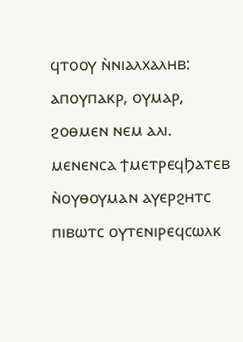ϥⲧⲟⲟⲩ ⲛ̀ⲛⲓⲁⲗⲭⲁⲗⲏⲃ: ⲁⲡⲟⲩⲡⲁⲕⲣ, ⲟⲩⲙⲁⲣ, ϩⲟⲑⲙⲉⲛ ⲛⲉⲙ ⲁⲗⲓ.
ⲙⲉⲛⲉⲛⲥⲁ ϯⲙⲉⲧⲣⲉϥϦⲁⲧⲉⲃ ⲛ̀ⲟⲩⲑⲟⲩⲙⲁⲛ ⲁⲩⲉⲣϩⲏⲧⲥ ⲡⲓⲃⲱⲧⲥ ⲟⲩⲧⲉⲛⲓⲣⲉϥⲥⲱⲗⲕ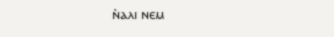ⲛ̀ⲁⲗⲓ ⲛⲉⲙ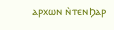ⲁⲣⲭⲱⲛ ⲛ̀ⲧⲉⲛϦⲁⲣ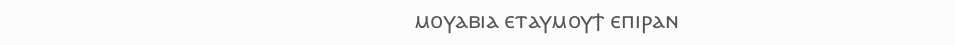ⲙⲟⲩⲁⲃⲓⲁ ⲉⲧⲁⲩⲙⲟⲩϯ ⲉⲡⲓⲣⲁⲛ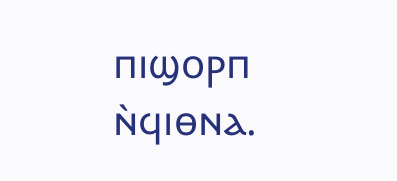ⲡⲓϣⲟⲣⲡ ⲛ̀ϥⲓⲑⲛⲁ.